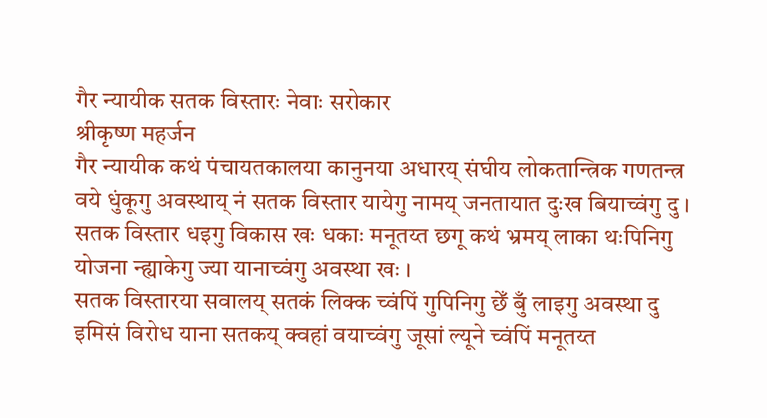गैर न्यायीक सतक विस्तारः नेवाः सरोकार
श्रीकृष्ण महर्जन
गैर न्यायीक कथं पंचायतकालया कानुनया अधारय् संघीय लोकतान्त्रिक गणतन्त्र वये धुंकूगु अवस्थाय् नं सतक विस्तार यायेगु नामय् जनतायात दुःख बियाच्वंगु दु । सतक विस्तार धइगु विकास खः धकाः मनूतय्त छगू कथं भ्रमय् लाका थःपिनिगु योजना न्ह्याकेगु ज्या यानाच्वंगु अवस्था खः ।
सतक विस्तारया सवालय् सतकं लिक्क च्वंपिं गुपिनिगु छेँ बुँ लाइगु अवस्था दु इमिसं विरोध याना सतकय् क्वहां वयाच्वंगु जूसां ल्यूने च्वंपिं मनूतय्त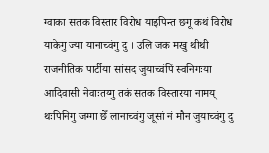ग्वाका सतक विस्तार विरोध याइपिन्त छगू कथं विरोध याकेगु ज्या यानाच्वंगु दु । उलि जक मखु थीथी राजनीतिक पार्टीया सांसद जुयाच्वंपिं स्वनिगःया आदिवासी नेवाःतय्गु तकं सतक विस्तारया नामय् थःपिनिगु जग्गा छेँ लानाच्वंगु जूसां नं मौन जुयाच्वंगु दु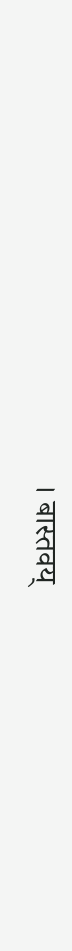। बास्तवय्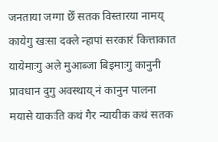जनताया जग्गा छेँ सतक विस्तारया नामय् कायेगु खःसा दक्ले न्हापां सरकारं कित्ताकात यायेमाःगु अले मुआब्जा बिइमाःगु कानुनी प्रावधान दुगु अवस्थाय् नं कानुन पालना मयासे याकःति कथं गैर न्यायीक कथं सतक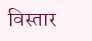विस्तार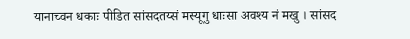यानाच्वन धकाः पीडित सांसदतय्सं मस्यूगु धाःसा अवश्य नं मखु । सांसद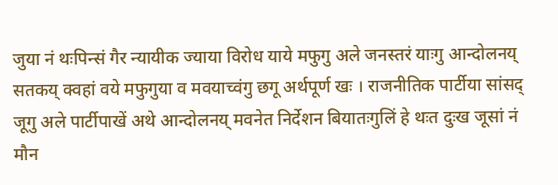जुया नं थःपिन्सं गैर न्यायीक ज्याया विरोध याये मफुगु अले जनस्तरं याःगु आन्दोलनय् सतकय् क्वहां वये मफुगुया व मवयाच्वंगु छगू अर्थपूर्ण खः । राजनीतिक पार्टीया सांसद् जूगु अले पार्टीपाखें अथे आन्दोलनय् मवनेत निर्देशन बियातःगुलिं हे थःत दुःख जूसां नं मौन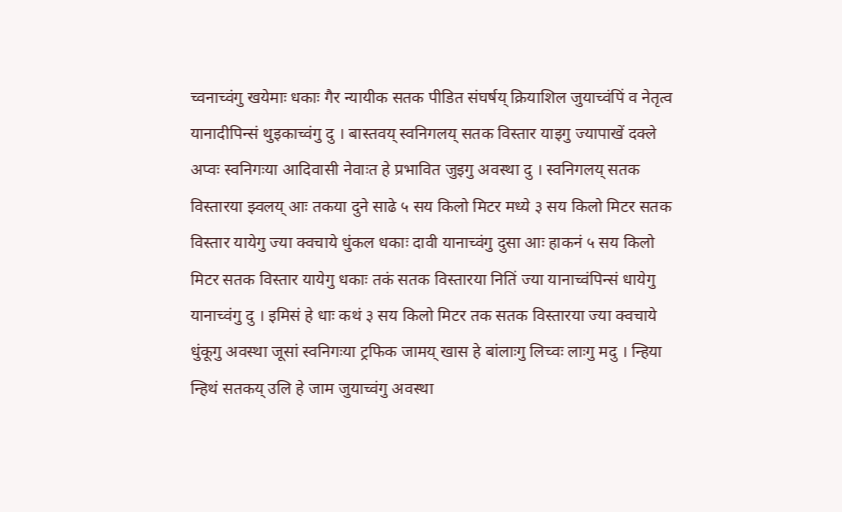च्वनाच्वंगु खयेमाः धकाः गैर न्यायीक सतक पीडित संघर्षय् क्रियाशिल जुयाच्वंपिं व नेतृत्व यानादीपिन्सं थुइकाच्वंगु दु । बास्तवय् स्वनिगलय् सतक विस्तार याइगु ज्यापाखें दक्ले अप्वः स्वनिगःया आदिवासी नेवाःत हे प्रभावित जुइगु अवस्था दु । स्वनिगलय् सतक विस्तारया झ्वलय् आः तकया दुने साढे ५ सय किलो मिटर मध्ये ३ सय किलो मिटर सतक विस्तार यायेगु ज्या क्वचाये धुंकल धकाः दावी यानाच्वंगु दुसा आः हाकनं ५ सय किलो मिटर सतक विस्तार यायेगु धकाः तकं सतक विस्तारया नितिं ज्या यानाच्वंपिन्सं धायेगु यानाच्वंगु दु । इमिसं हे धाः कथं ३ सय किलो मिटर तक सतक विस्तारया ज्या क्वचाये धुंकूगु अवस्था जूसां स्वनिगःया ट्रफिक जामय् खास हे बांलाःगु लिच्वः लाःगु मदु । न्हिया न्हिथं सतकय् उलि हे जाम जुयाच्वंगु अवस्था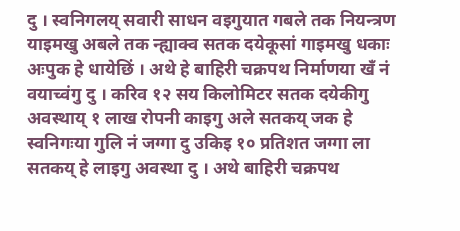दु । स्वनिगलय् सवारी साधन वइगुयात गबले तक नियन्त्रण याइमखु अबले तक न्ह्याक्व सतक दयेकूसां गाइमखु धकाः अःपुक हे धायेछिं । अथे हे बाहिरी चक्रपथ निर्माणया खँ नं वयाच्वंगु दु । करिव १२ सय किलोमिटर सतक दयेकीगु अवस्थाय् १ लाख रोपनी काइगु अले सतकय् जक हे स्वनिगःया गुलि नं जग्गा दु उकिइ १० प्रतिशत जग्गा ला सतकय् हे लाइगु अवस्था दु । अथे बाहिरी चक्रपथ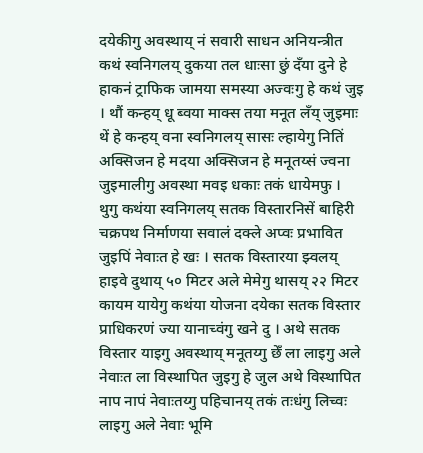दयेकीगु अवस्थाय् नं सवारी साधन अनियन्त्रीत कथं स्वनिगलय् दुकया तल धाःसा छुं दँया दुने हे हाकनं ट्राफिक जामया समस्या अज्वःगु हे कथं जुइ । थौं कन्हय् धू ब्वया माक्स तया मनूत लँय् जुइमाः थें हे कन्हय् वना स्वनिगलय् सासः ल्हायेगु नितिं अक्सिजन हे मदया अक्सिजन हे मनूतय्सं ज्वना जुइमालीगु अवस्था मवइ धकाः तकं धायेमफु ।
थुगु कथंया स्वनिगलय् सतक विस्तारनिसें बाहिरी चक्रपथ निर्माणया सवालं दक्ले अप्वः प्रभावित जुइपिं नेवाःत हे खः । सतक विस्तारया झ्वलय् हाइवे दुथाय् ५० मिटर अले मेमेगु थासय् २२ मिटर कायम यायेगु कथंया योजना दयेका सतक विस्तार प्राधिकरणं ज्या यानाच्वंगु खने दु । अथे सतक विस्तार याइगु अवस्थाय् मनूतय्गु छेँ ला लाइगु अले नेवाःत ला विस्थापित जुइगु हे जुल अथे विस्थापित नाप नापं नेवाःतय्गु पहिचानय् तकं तःधंगु लिच्वः लाइगु अले नेवाः भूमि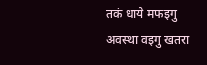तकं धाये मफइगु अवस्था वइगु खतरा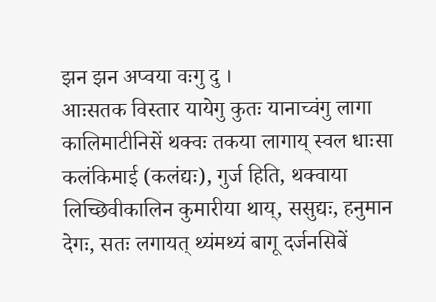झन झन अप्वया वःगु दु ।
आःसतक विस्तार यायेगु कुतः यानाच्वंगु लागा कालिमाटीनिसें थक्वः तकया लागाय् स्वल धाःसा कलंकिमाई (कलंद्यः), गुर्ज हिति, थक्वाया लिच्छिवीकालिन कुमारीया थाय्, ससुद्यः, हनुमान देगः, सतः लगायत् थ्यंमथ्यं बागू दर्जनसिबें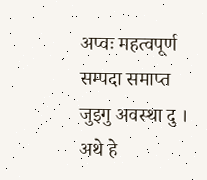अप्वः महत्वपूर्ण सम्पदा समाप्त जुइगु अवस्था दु । अथे हे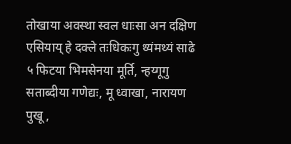तोखाया अवस्था स्वल धाःसा अन दक्षिण एसियाय् हे दक्ले तःधिकःगु थ्यंमथ्यं साढे ५ फिटया भिमसेनया मूर्ति, न्हय्गूगु सताब्दीया गणेद्यः, मू ध्वाखा, नारायण पुखू,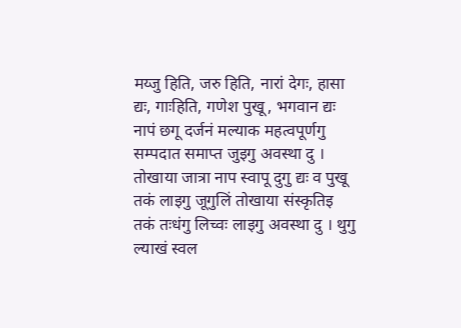मय्जु हिति, जरु हिति, नारां देगः, हासा द्यः, गाःहिति, गणेश पुखू, भगवान द्यः नापं छगू दर्जनं मल्याक महत्वपूर्णगु सम्पदात समाप्त जुइगु अवस्था दु ।
तोखाया जात्रा नाप स्वापू दुगु द्यः व पुखू तकं लाइगु जूगुलिं तोखाया संस्कृतिइ तकं तःधंगु लिच्वः लाइगु अवस्था दु । थुगु ल्याखं स्वल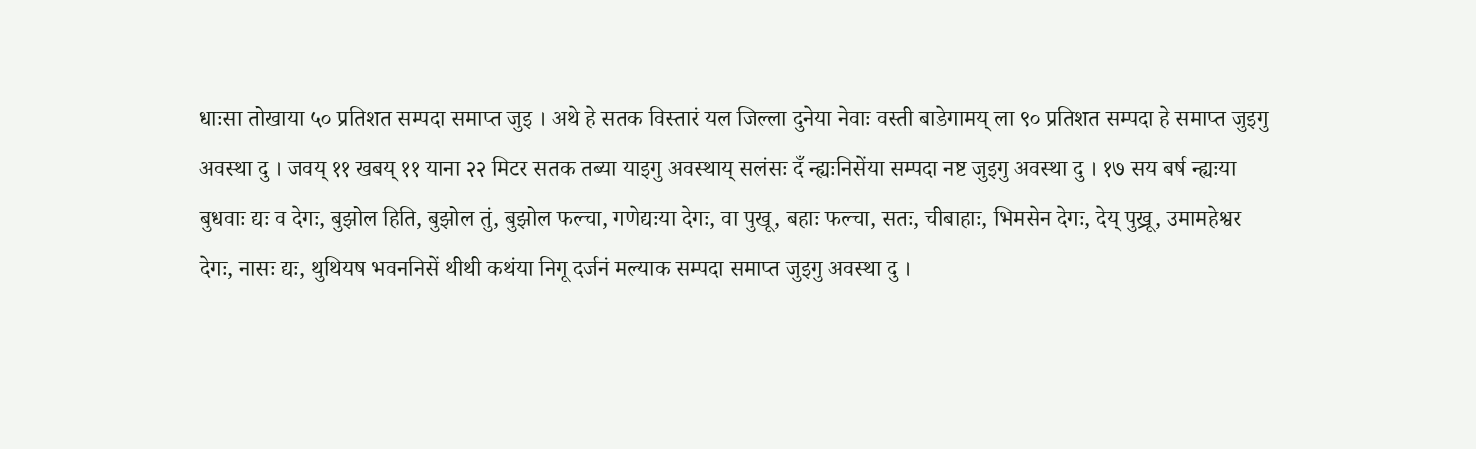धाःसा तोखाया ५० प्रतिशत सम्पदा समाप्त जुइ । अथे हे सतक विस्तारं यल जिल्ला दुनेया नेवाः वस्ती बाडेगामय् ला ९० प्रतिशत सम्पदा हे समाप्त जुइगु अवस्था दु । जवय् ११ खबय् ११ याना २२ मिटर सतक तब्या याइगु अवस्थाय् सलंसः दँ न्ह्यःनिसेंया सम्पदा नष्ट जुइगु अवस्था दु । १७ सय बर्ष न्ह्यःया बुधवाः द्यः व देगः, बुझोल हिति, बुझोल तुं, बुझोल फल्चा, गणेद्यःया देगः, वा पुखू, बहाः फल्चा, सतः, चीबाहाः, भिमसेन देगः, देय् पुख्रू, उमामहेश्वर देगः, नासः द्यः, थुथियष भवननिसें थीथी कथंया निगू दर्जनं मल्याक सम्पदा समाप्त जुइगु अवस्था दु ।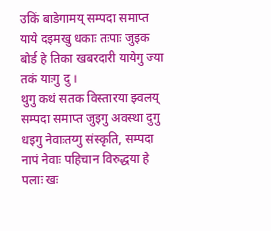उकिं बाडेगामय् सम्पदा समाप्त याये दइमखु धकाः तःपाः जुइक बोर्ड हे तिका खबरदारी यायेगु ज्या तकं याःगु दु ।
थुगु कथं सतक विस्तारया झ्वलय् सम्पदा समाप्त जुइगु अवस्था दुगु धइगु नेवाःतय्गु संस्कृति, सम्पदा नापं नेवाः पहिचान विरुद्धया हे पलाः खः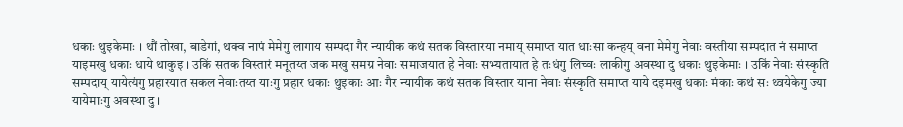धकाः थुइकेमाः । थौं तोखा, बाडेगां, थक्व नापं मेमेगु लागाय सम्पदा गैर न्यायीक कथं सतक विस्तारया नमाय् समाप्त यात धाःसा कन्हय् वना मेमेगु नेवाः वस्तीया सम्पदात नं समाप्त याइमखु धकाः धाये थाकुइ । उकिं सतक विस्तारं मनूतय्त जक मखु समग्र नेवाः समाजयात हे नेवाः सभ्यतायात हे तःधंगु लिच्वः लाकीगु अवस्था दु धकाः थुइकेमाः । उकिं नेवाः संस्कृति सम्पदाय् यायेत्यंगु प्रहारयात सकल नेवाःतय्त याःगु प्रहार धकाः थुइकाः आः गैर न्यायीक कथं सतक विस्तार याना नेवाः संस्कृति समाप्त याये दइमखु धकाः मंकाः कथं सः थ्वयेकेगु ज्या यायेमाःगु अवस्था दु ।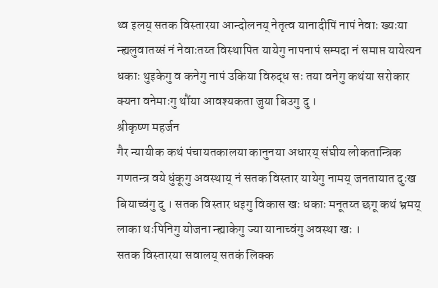थ्व इलय् सतक विस्तारया आन्दोलनय् नेतृत्व यानादीपिं नापं नेवाः ख्यःया न्ह्यलुवातय्सं नं नेवाःतय्त विस्थापित यायेगु नापनापं सम्पदा नं समाप्त यायेत्यन धकाः थुइकेगु व कनेगु नापं उकिया विरुद्ध सः तया वनेगु कथंया सरोकार क्यना वनेमाःगु थौंया आवश्यकता जुया बिउगु दु ।
श्रीकृष्ण महर्जन
गैर न्यायीक कथं पंचायतकालया कानुनया अधारय् संघीय लोकतान्त्रिक गणतन्त्र वये धुंकूगु अवस्थाय् नं सतक विस्तार यायेगु नामय् जनतायात दुःख बियाच्वंगु दु । सतक विस्तार धइगु विकास खः धकाः मनूतय्त छगू कथं भ्रमय् लाका थःपिनिगु योजना न्ह्याकेगु ज्या यानाच्वंगु अवस्था खः ।
सतक विस्तारया सवालय् सतकं लिक्क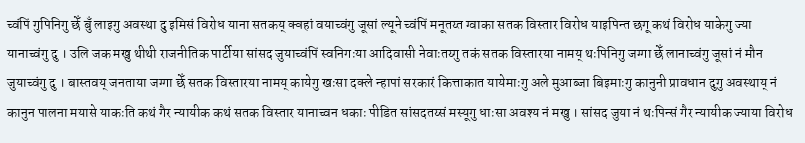च्वंपिं गुपिनिगु छेँ बुँ लाइगु अवस्था दु इमिसं विरोध याना सतकय् क्वहां वयाच्वंगु जूसां ल्यूने च्वंपिं मनूतय्त ग्वाका सतक विस्तार विरोध याइपिन्त छगू कथं विरोध याकेगु ज्या यानाच्वंगु दु । उलि जक मखु थीथी राजनीतिक पार्टीया सांसद जुयाच्वंपिं स्वनिगःया आदिवासी नेवाःतय्गु तकं सतक विस्तारया नामय् थःपिनिगु जग्गा छेँ लानाच्वंगु जूसां नं मौन जुयाच्वंगु दु । बास्तवय् जनताया जग्गा छेँ सतक विस्तारया नामय् कायेगु खःसा दक्ले न्हापां सरकारं कित्ताकात यायेमाःगु अले मुआब्जा बिइमाःगु कानुनी प्रावधान दुगु अवस्थाय् नं कानुन पालना मयासे याकःति कथं गैर न्यायीक कथं सतक विस्तार यानाच्वन धकाः पीडित सांसदतय्सं मस्यूगु धाःसा अवश्य नं मखु । सांसद जुया नं थःपिन्सं गैर न्यायीक ज्याया विरोध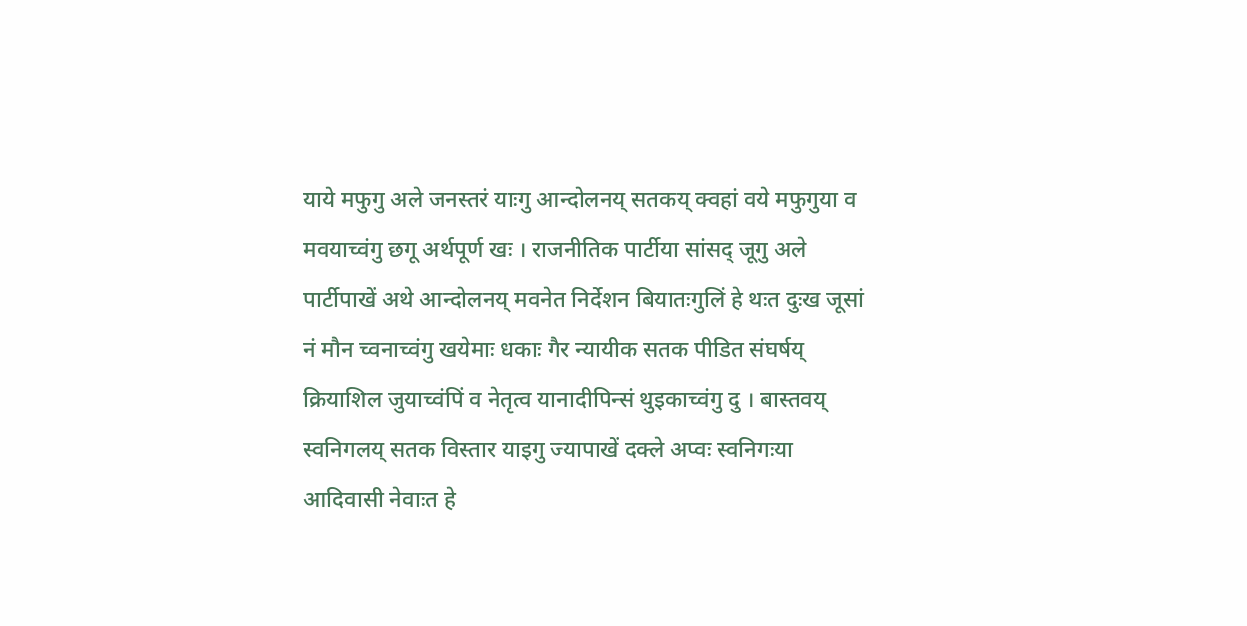याये मफुगु अले जनस्तरं याःगु आन्दोलनय् सतकय् क्वहां वये मफुगुया व मवयाच्वंगु छगू अर्थपूर्ण खः । राजनीतिक पार्टीया सांसद् जूगु अले पार्टीपाखें अथे आन्दोलनय् मवनेत निर्देशन बियातःगुलिं हे थःत दुःख जूसां नं मौन च्वनाच्वंगु खयेमाः धकाः गैर न्यायीक सतक पीडित संघर्षय् क्रियाशिल जुयाच्वंपिं व नेतृत्व यानादीपिन्सं थुइकाच्वंगु दु । बास्तवय् स्वनिगलय् सतक विस्तार याइगु ज्यापाखें दक्ले अप्वः स्वनिगःया आदिवासी नेवाःत हे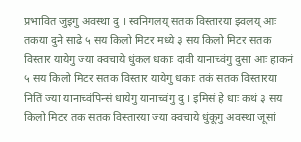प्रभावित जुइगु अवस्था दु । स्वनिगलय् सतक विस्तारया झ्वलय् आः तकया दुने साढे ५ सय किलो मिटर मध्ये ३ सय किलो मिटर सतक विस्तार यायेगु ज्या क्वचाये धुंकल धकाः दावी यानाच्वंगु दुसा आः हाकनं ५ सय किलो मिटर सतक विस्तार यायेगु धकाः तकं सतक विस्तारया नितिं ज्या यानाच्वंपिन्सं धायेगु यानाच्वंगु दु । इमिसं हे धाः कथं ३ सय किलो मिटर तक सतक विस्तारया ज्या क्वचाये धुंकूगु अवस्था जूसां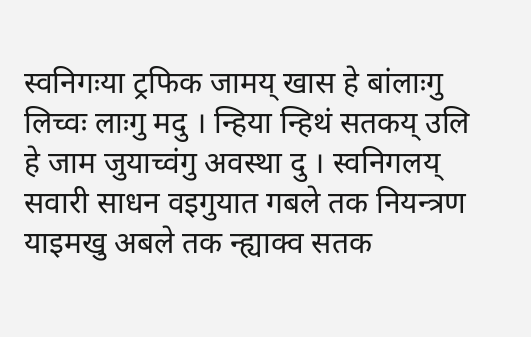स्वनिगःया ट्रफिक जामय् खास हे बांलाःगु लिच्वः लाःगु मदु । न्हिया न्हिथं सतकय् उलि हे जाम जुयाच्वंगु अवस्था दु । स्वनिगलय् सवारी साधन वइगुयात गबले तक नियन्त्रण याइमखु अबले तक न्ह्याक्व सतक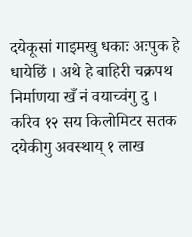दयेकूसां गाइमखु धकाः अःपुक हे धायेछिं । अथे हे बाहिरी चक्रपथ निर्माणया खँ नं वयाच्वंगु दु । करिव १२ सय किलोमिटर सतक दयेकीगु अवस्थाय् १ लाख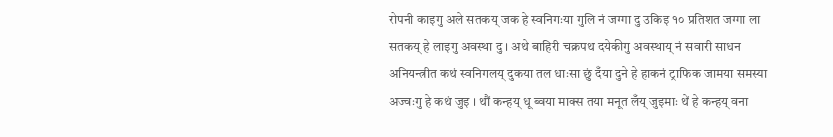रोपनी काइगु अले सतकय् जक हे स्वनिगःया गुलि नं जग्गा दु उकिइ १० प्रतिशत जग्गा ला सतकय् हे लाइगु अवस्था दु । अथे बाहिरी चक्रपथ दयेकीगु अवस्थाय् नं सवारी साधन अनियन्त्रीत कथं स्वनिगलय् दुकया तल धाःसा छुं दँया दुने हे हाकनं ट्राफिक जामया समस्या अज्वःगु हे कथं जुइ । थौं कन्हय् धू ब्वया माक्स तया मनूत लँय् जुइमाः थें हे कन्हय् वना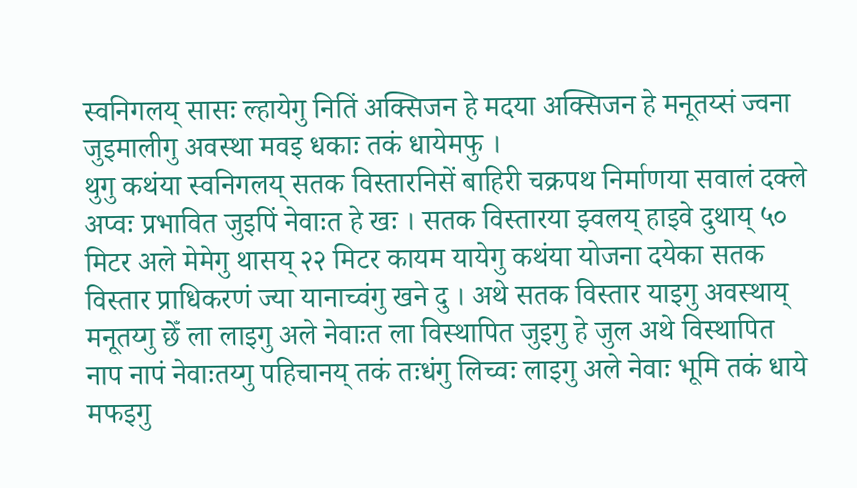स्वनिगलय् सासः ल्हायेगु नितिं अक्सिजन हे मदया अक्सिजन हे मनूतय्सं ज्वना जुइमालीगु अवस्था मवइ धकाः तकं धायेमफु ।
थुगु कथंया स्वनिगलय् सतक विस्तारनिसें बाहिरी चक्रपथ निर्माणया सवालं दक्ले अप्वः प्रभावित जुइपिं नेवाःत हे खः । सतक विस्तारया झ्वलय् हाइवे दुथाय् ५० मिटर अले मेमेगु थासय् २२ मिटर कायम यायेगु कथंया योजना दयेका सतक विस्तार प्राधिकरणं ज्या यानाच्वंगु खने दु । अथे सतक विस्तार याइगु अवस्थाय् मनूतय्गु छेँ ला लाइगु अले नेवाःत ला विस्थापित जुइगु हे जुल अथे विस्थापित नाप नापं नेवाःतय्गु पहिचानय् तकं तःधंगु लिच्वः लाइगु अले नेवाः भूमि तकं धाये मफइगु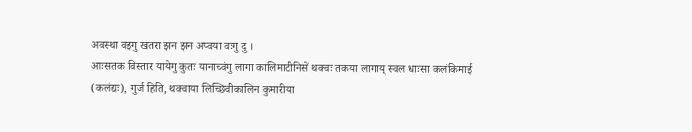अवस्था वइगु खतरा झन झन अप्वया वःगु दु ।
आःसतक विस्तार यायेगु कुतः यानाच्वंगु लागा कालिमाटीनिसें थक्वः तकया लागाय् स्वल धाःसा कलंकिमाई (कलंद्यः), गुर्ज हिति, थक्वाया लिच्छिवीकालिन कुमारीया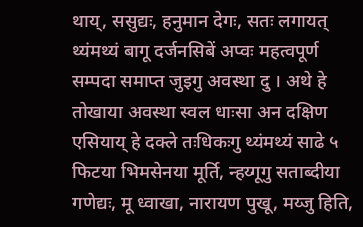थाय्, ससुद्यः, हनुमान देगः, सतः लगायत् थ्यंमथ्यं बागू दर्जनसिबें अप्वः महत्वपूर्ण सम्पदा समाप्त जुइगु अवस्था दु । अथे हे तोखाया अवस्था स्वल धाःसा अन दक्षिण एसियाय् हे दक्ले तःधिकःगु थ्यंमथ्यं साढे ५ फिटया भिमसेनया मूर्ति, न्हय्गूगु सताब्दीया गणेद्यः, मू ध्वाखा, नारायण पुखू, मय्जु हिति,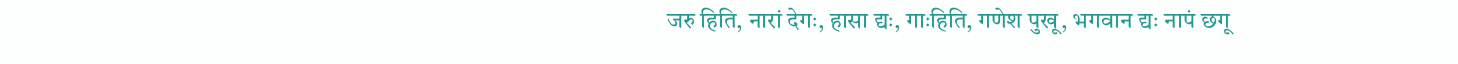जरु हिति, नारां देगः, हासा द्यः, गाःहिति, गणेश पुखू, भगवान द्यः नापं छगू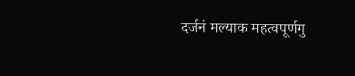दर्जनं मल्याक महत्वपूर्णगु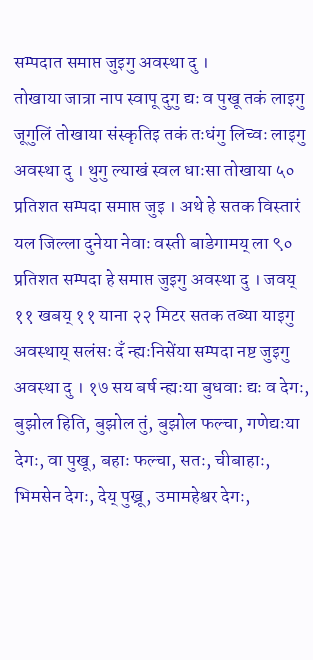सम्पदात समाप्त जुइगु अवस्था दु ।
तोखाया जात्रा नाप स्वापू दुगु द्यः व पुखू तकं लाइगु जूगुलिं तोखाया संस्कृतिइ तकं तःधंगु लिच्वः लाइगु अवस्था दु । थुगु ल्याखं स्वल धाःसा तोखाया ५० प्रतिशत सम्पदा समाप्त जुइ । अथे हे सतक विस्तारं यल जिल्ला दुनेया नेवाः वस्ती बाडेगामय् ला ९० प्रतिशत सम्पदा हे समाप्त जुइगु अवस्था दु । जवय् ११ खबय् ११ याना २२ मिटर सतक तब्या याइगु अवस्थाय् सलंसः दँ न्ह्यःनिसेंया सम्पदा नष्ट जुइगु अवस्था दु । १७ सय बर्ष न्ह्यःया बुधवाः द्यः व देगः, बुझोल हिति, बुझोल तुं, बुझोल फल्चा, गणेद्यःया देगः, वा पुखू, बहाः फल्चा, सतः, चीबाहाः, भिमसेन देगः, देय् पुख्रू, उमामहेश्वर देगः,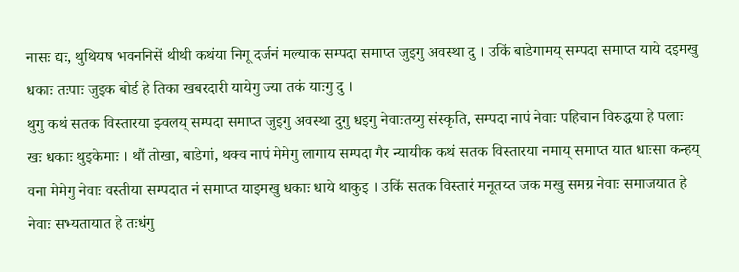नासः द्यः, थुथियष भवननिसें थीथी कथंया निगू दर्जनं मल्याक सम्पदा समाप्त जुइगु अवस्था दु । उकिं बाडेगामय् सम्पदा समाप्त याये दइमखु धकाः तःपाः जुइक बोर्ड हे तिका खबरदारी यायेगु ज्या तकं याःगु दु ।
थुगु कथं सतक विस्तारया झ्वलय् सम्पदा समाप्त जुइगु अवस्था दुगु धइगु नेवाःतय्गु संस्कृति, सम्पदा नापं नेवाः पहिचान विरुद्धया हे पलाः खः धकाः थुइकेमाः । थौं तोखा, बाडेगां, थक्व नापं मेमेगु लागाय सम्पदा गैर न्यायीक कथं सतक विस्तारया नमाय् समाप्त यात धाःसा कन्हय् वना मेमेगु नेवाः वस्तीया सम्पदात नं समाप्त याइमखु धकाः धाये थाकुइ । उकिं सतक विस्तारं मनूतय्त जक मखु समग्र नेवाः समाजयात हे नेवाः सभ्यतायात हे तःधंगु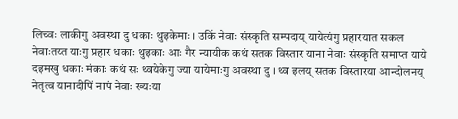लिच्वः लाकीगु अवस्था दु धकाः थुइकेमाः । उकिं नेवाः संस्कृति सम्पदाय् यायेत्यंगु प्रहारयात सकल नेवाःतय्त याःगु प्रहार धकाः थुइकाः आः गैर न्यायीक कथं सतक विस्तार याना नेवाः संस्कृति समाप्त याये दइमखु धकाः मंकाः कथं सः थ्वयेकेगु ज्या यायेमाःगु अवस्था दु । थ्व इलय् सतक विस्तारया आन्दोलनय् नेतृत्व यानादीपिं नापं नेवाः ख्यःया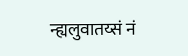न्ह्यलुवातय्सं नं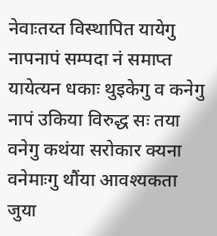नेवाःतय्त विस्थापित यायेगु नापनापं सम्पदा नं समाप्त यायेत्यन धकाः थुइकेगु व कनेगु नापं उकिया विरुद्ध सः तया वनेगु कथंया सरोकार क्यना वनेमाःगु थौंया आवश्यकता जुया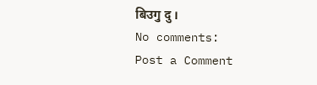बिउगु दु ।
No comments:
Post a Comment